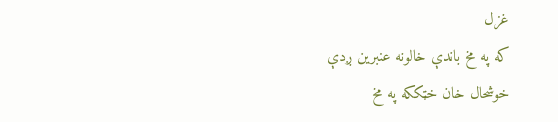غزل
که په مخ باندې خالونه عنبرين ږدې
خوشحال خان خټککه په مخ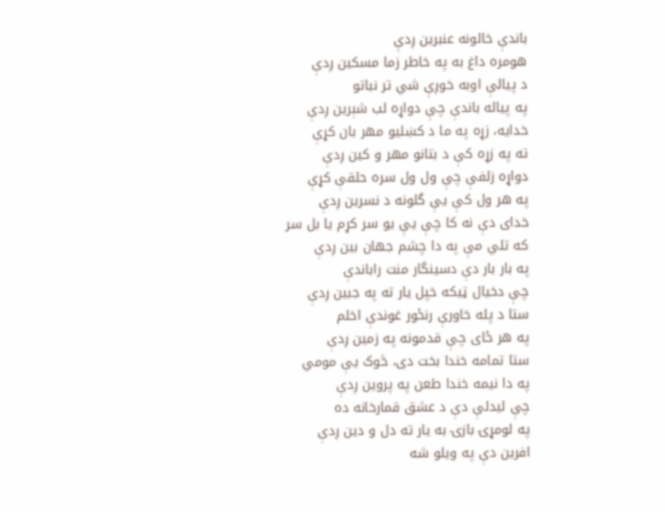باندې خالونه عنبرين ږدې
هومره داغ به په خاطر زما مسکين ږدې
د پيالې اوبه خوږې شي تر نباتو
په پياله باندې چې دواړه لب شېرين ږدې
خدايه، زړه په ما د کښليو مهر بان کړې
ته په زړه کې د بتانو مهر و کين ږدې
دواړه زلفې چې ول ول سره حلقې کړې
په هر ول کې يې گلونه د نسرين ږدې
خدای دې نه کا چې يې يو سر کړم يا بل سر
که تلي مې په دا چشم جهان بين ږدې
په بار بار دې دسينگار منت راباندې
چې دخيال ټيکه خپل يار ته په جبين ږدې
ستا د پله خاورې رنځور غوندې اخلم
په هر ځای چې قدمونه په زمين ږدې
ستا تمامه خندا بخت دی، څوک يې مومي
په دا نيمه خندا طعن په پروين ږدې
چې ليدلې دې د عشق قمارخانه ده
په لومړۍ بازۍ به يار ته دل و دين ږدې
افرين دې په ويلو شه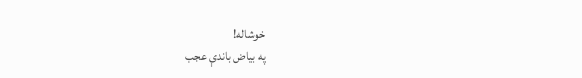خوشاله!
په بياض باندې عجب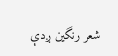شعر رنگين ږدې